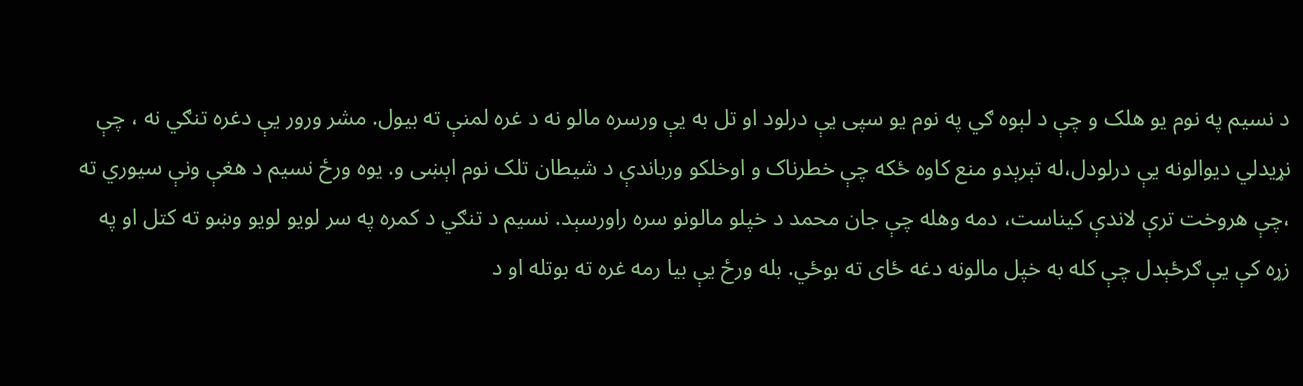د نسيم په نوم يو هلک و چې د لېوه ګي په نوم يو سپی يې درلود او تل به يې ورسره مالو نه د غره لمنې ته بيول. مشر ورور يې دغره تنګي نه ، چې نړيدلي ديوالونه يې درلودل،له تېرېدو منع کاوه ځکه چې خطرناک و اوخلکو ورباندې د شيطان تلک نوم اېښی و. يوه ورځ نسيم د هغې ونې سيوري ته ،چې هروخت ترې لاندې کيناست، دمه وهله چې جان محمد د خپلو مالونو سره راورسېد. نسيم د تنګي د کمره په سر لويو لويو وښو ته کتل او په زړه کې يې ګرځېدل چې کله به خپل مالونه دغه ځای ته بوځي. بله ورځ يې بيا رمه غره ته بوتله او د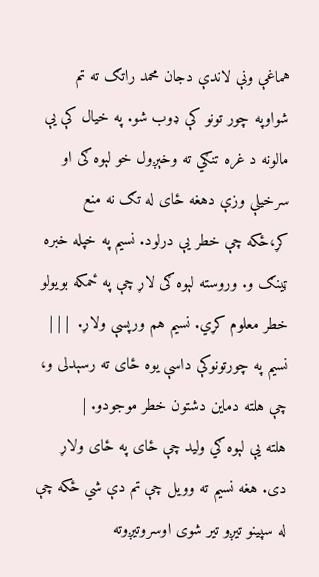هماغې ونې لاندې دجان محمد راتګ ته تم شواوپه چور تونو کې ډوب شو. په خيال کې يې مالونه د غره تنګي ته وخېږول خو لېوه ګی او سرخيلې وزې دهغه ځای له تګ نه منع کړ،ځکه چې خطر يې درلود. نسيم په خپله خبره ټينګ و. وروسته لېوه ګی لاړ چې په ځمکه بويولو خطر معلوم کړي. نسيم هم ورپسې ولاړ.  | | | نسيم په چورتونوکې داسې يوه ځای ته رسېدلی و، چې هلته دماين دشتون خطر موجودو. |
هلته يې لېوه ګي وليد چې ځای په ځای ولاړ دی. هغه نسيم ته وويل چې تم دې شي ځکه چې له سپينو تيږو تير شوی اوسروتيږوته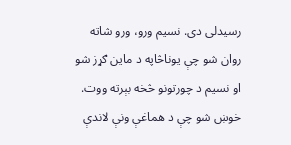رسيدلی دی. نسيم ورو، ورو شاته روان شو چې يوناڅاپه د ماين ګړز شو او نسيم د چورتونو څخه بېرته ووت. خوښ شو چې د هماغې ونې لاندې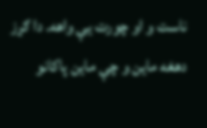ناست و او چورت يې واهه. دا ګړز دهغه ماين و چې ماين پاکانو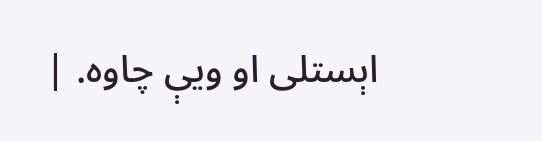اېستلی او ويې چاوه. |